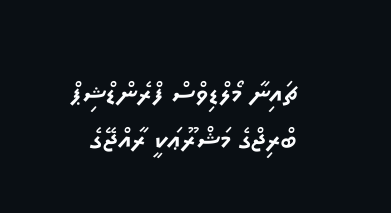ޗައިނާ މޯލްޑިވްސް ފްރެންޑްޝިޕް ބްރިޖްގެ މަޝްރޫޢަކީ ރާއްޖޭގެ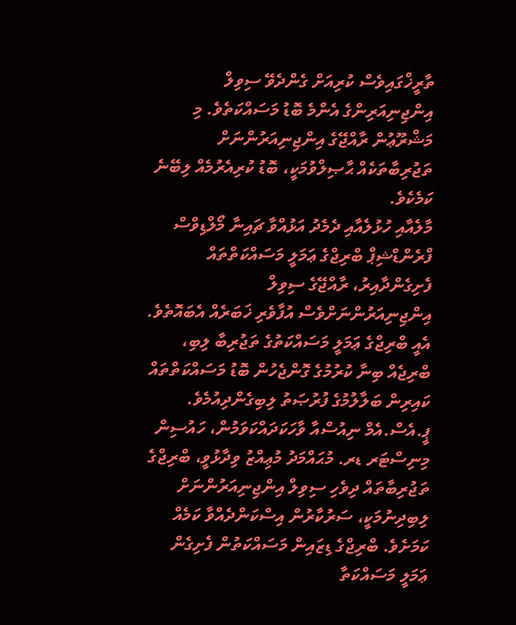ތާރީޚްގައިވެސް ކުރިއަށް ގެންދެވޭ ސިވިލް އިންޖިނިއަރިންގެ އެންމެ ބޮޑު މަސައްކަތެވެ. މި މަޝްރޫޢުން ރާއްޖޭގެ އިންޖިނިއަރުންނަށް ތަޖުރިބާތަކެއް ޙާޞިލްވުމަކީ، ބޮޑު ކުރިއެރުމެއް ލިބޭނެ ކަމެކެވެ.
މާލެއާއި ހުޅުލެއާއި ދެމެދު އަޅުއްވާ ޗައިނާ މޯލްޑިވްސް ފްރެންޑްޝިޕް ބްރިޖްގެ ޢަމަލީ މަސައްކަތްތައް ފެށިގެންދާއިރު، ރާއްޖޭގެ ސިވިލް އިންޖިނިއަރުންނަށްވެސް އުފާވެރި ޚަބަރެއް އެބައޮތެވެ. އެއީ ބްރިޖްގެ ޢަމަލީ މަސައްކަތުގެ ތަޖުރިބާ ލިބި، ބްރިޖެއް ބިނާ ކުރުމުގެ ގޮންޖެހުން ބޮޑު މަސައްކަތްތައް ކައިރިން ބަލާލުމުގެ ފުރުޞަތު ލިބިގެންދިއުމެވެ.
ޕީ.އެސް.އެމް ނިއުސްއާ ވާހަކަދައްކަވަމުން، ހައުސިން މިނިސްޓަރ ޑރ. މުޙައްމަދު މުޢިއްޒު ވިދާޅުވީ، ބްރިޖްގެ ތަޖުރިބާތައް ދިވެހި ސިވިލް އިންޖިނިއަރުންނަށް ލިބިދިނުމަކީ، ސަރުކާރުން އިސްކަންދެއްވާ ކަމެއް ކަމަށެވެ. ބްރިޖްގެ ޑިޒައިން މަސައްކަތުން ފެށިގެން ޢަމަލީ މަސައްކަތާ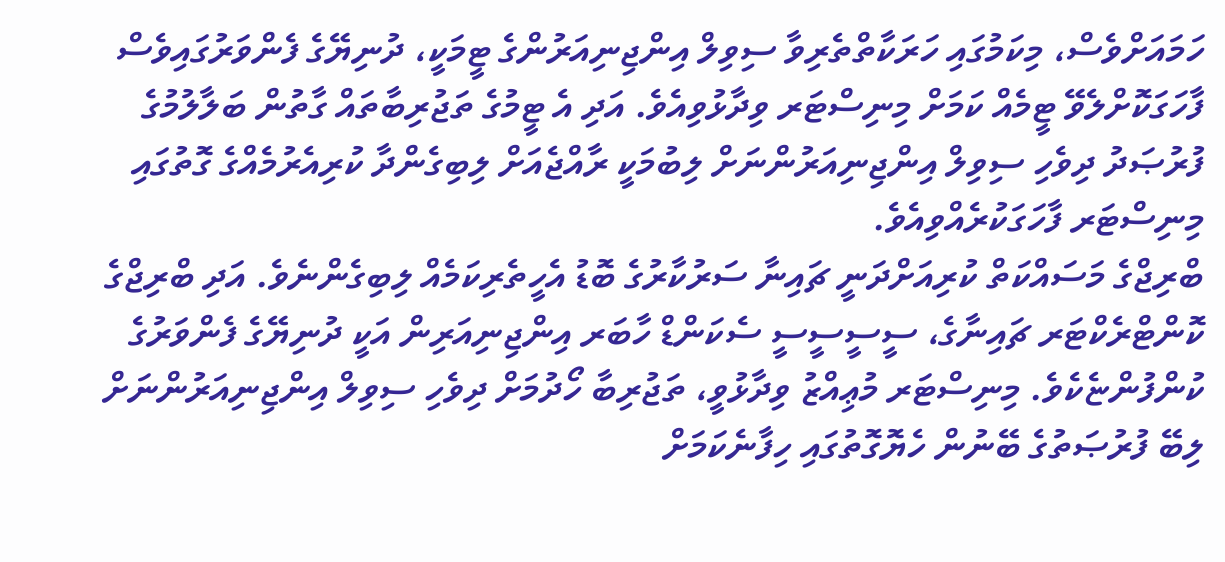ހަމައަށްވެސް، މިކަމުގައި ހަރަކާތްތެރިވާ ސިވިލް އިންޖިނިއަރުންގެ ޓީމަކީ، ދުނިޔޭގެ ފެންވަރުގައިވެސް ފާހަގަކޮށްލެވޭ ޓީމެއް ކަމަށް މިނިސްޓަރ ވިދާޅުވިއެވެ. އަދި އެ ޓީމުގެ ތަޖުރިބާތައް ގާތުން ބަލާލުމުގެ ފުރުޞަދު ދިވެހި ސިވިލް އިންޖިނިއަރުންނަށް ލިބުމަކީ ރާއްޖެއަށް ލިބިގެންދާ ކުރިއެރުމެއްގެ ގޮތުގައި މިނިސްޓަރ ފާހަގަކުރެއްވިއެވެ.
ބްރިޖްގެ މަސައްކަތް ކުރިއަށްދަނީ ޗައިނާ ސަރުކާރުގެ ބޮޑު އެހީތެރިކަމެއް ލިބިގެންނެވެ. އަދި ބްރިޖްގެ ކޮންޓްރެކްޓަރ ޗައިނާގެ، ސީސީސީސީ ސެކަންޑް ހާބަރ އިންޖިނިއަރިން އަކީ ދުނިޔޭގެ ފެންވަރުގެ ކުންފުންޏެކެވެ. މިނިސްޓަރ މުޢިއްޒު ވިދާޅުވީ، ތަޖުރިބާ ހޯދުމަށް ދިވެހި ސިވިލް އިންޖިނިއަރުންނަށް ލިބޭ ފުރުޞަތުގެ ބޭނުން ހެޔޮގޮތުގައި ހިފާނެކަމަށް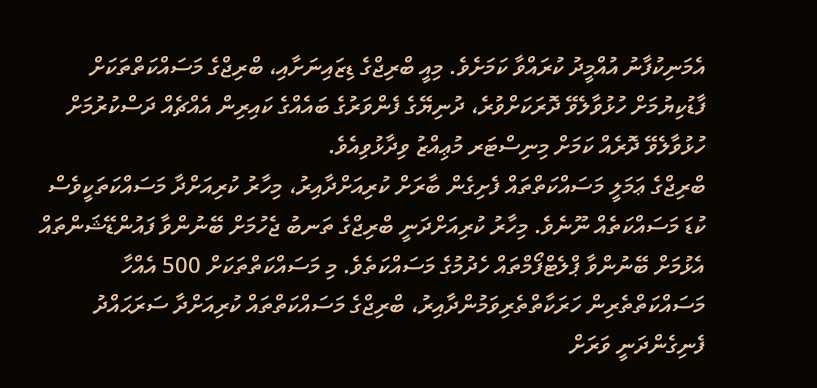އެމަނިކުފާނު އުއްމީދު ކުރައްވާ ކަމަށެވެ. މިއީ ބްރިޖްގެ ޑިޒައިނަށާއި، ބްރިޖްގެ މަސައްކަތްތަކަށް ފާޑުކިޔުމަށް ހުޅުވާލެވޭ ދޮރަކަށްވުރެ، ދުނިޔޭގެ ފެންވަރުގެ ބައެއްގެ ކައިރިން އެއްޗެއް ދަސްކުރުމަށް ހުޅުވާލެވޭ ދޮރެއް ކަމަށް މިނިސްޓަރ މުޢިއްޒު ވިދާޅުވިއެވެ.
ބްރިޖްގެ ޢަމަލީ މަސައްކަތްތައް ފެށިގެން ބާރަށް ކުރިއަށްދާއިރު، މިހާރު ކުރިއަށްދާ މަސައްކަތަކީވެސް ކުޑަ މަސައްކަތެއް ނޫނެވެ. މިހާރު ކުރިއަށްދަނީ ބްރިޖްގެ ތަނބު ޖެހުމަށް ބޭނުންވާ ފައުންޑޭޝަންތައް އެޅުމަށް ބޭނުންވާ ޕްލެޓްފޯމްތައް ހެދުމުގެ މަސައްކަތެވެ. މި މަސައްކަތްތަކަށް 500 އެއްހާ މަސައްކަތްތެރިން ހަރަކާތްތެރިވަމުންދާއިރު، ބްރިޖްގެ މަސައްކަތްތައް ކުރިއަށްދާ ސަރަޙައްދު ފެނިގެންދަނީ ވަރަށް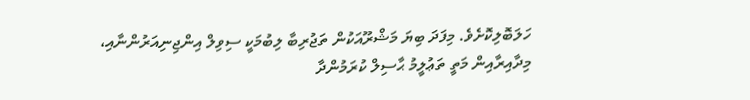ހަލަބޮލިކޮށެވެ. މިފަދަ ބިޔަ މަޝްރޫއަކުން ތަޖުރިބާ ލިބުމަކީ ސިވިލް އިންޖިނިއަރުންނާއި، މިދާއިރާއިން މަތީ ތަޢުލީމު ޙާސިލް ކުރަމުންދާ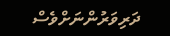ދަރިވަރުންނަށްވެސް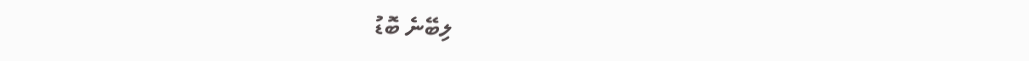ލިބޭނެ ބޮޑު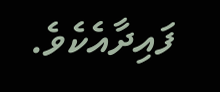ފައިދާއެކެވެ.